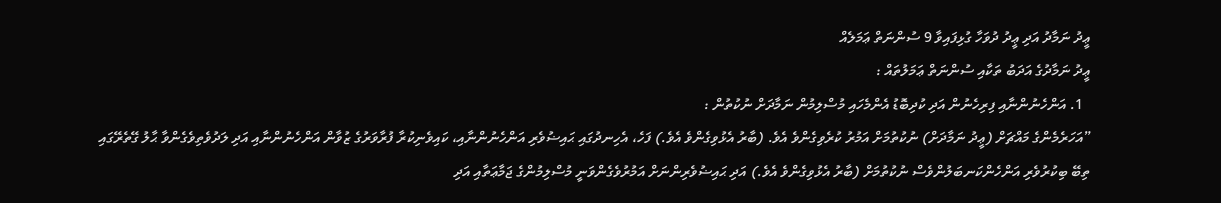ޢީދު ނަމާދު އަދި ޢީދު ދުވަހާ ގުޅިފައިވާ 9 ސުންނަތް ޢަމަލެއް
ޢީދު ނަމާދުގެ އަދަބު ތަކާއި ސުންނަތް ޢަމަލުތައް :
  1. އަންހެނުންނާއި ފިރިހެނުން އަދި ކުދިބޮޑު އެންމެހައި މުސްލިމުން ނަމާދަށް ނުކުތުން :
”އަހަރެމެންގެ މައްޗަށް (ޢީދު ނަމާދަށް) ނުކުތުމަށް އަމުރު ކުރެވިގެންވެ އެވެ. (ބާރު އެޅުވިގެންވެ އެވެ.) ފަހެ، އެހިނދުގައި ޙައިޟުވެރި އަންހެނުންނާއި، ކައިވެނިކުރާ ފުރާވަރުގެ ޒުވާން އަންހެނުންނާއި އަދި ލަދުވެތިވެގެންވާ ޙާލު ގޭތެރޭގައި ތިބޭ ބިކުރުވެރި އަންހެންކަނބަލުންވެސް ނުކުތުމަށް (ބާރު އެޅުވިގެންވެ އެވެ.) އަދި ޙައިޟުވެރިންނަށް އަމުރުވެގެންވަނީ މުސްލިމުންގެ ޖަމާޢަތާއި އަދި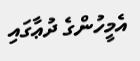އެމީހުންގެ ދުޢާގައި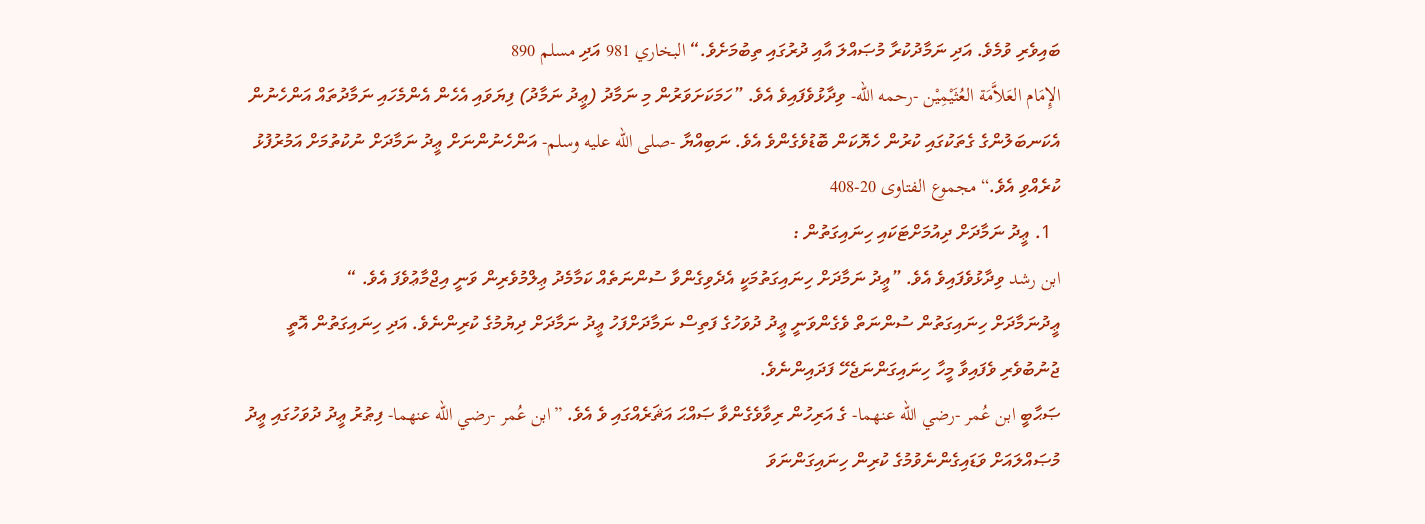ބައިވެރި ވުމެވެ. އަދި ނަމާދުކުރާ މުޞައްލަ އާއި ދުރުގައި ތިބުމަށެވެ.“ البخاري 981 އަދި مسلم 890
الإِمَام العَلاَّمَة العُثَيْمِيْن -رحمه الله- ވިދާޅުވެފައިވެ އެވެ. ”ހަމަކަށަވަރުން މި ނަމާދު (ޢީދު ނަމާދު) ފިޔަވައި އެހެން އެންމެހައި ނަމާދުތައް އަންހެނުން އެކަނބަލުންގެ ގެތަކުގައި ކުރުން ހެޔޮކަން ބޮޑުވެގެންވެ އެވެ. ނަބިއްޔާ -صلى الله عليه وسلم- އަންހެނުންނަށް ޢީދު ނަމާދަށް ނުކުތުމަށް އަމުރުފުޅު ކުރެއްވި އެވެ.“مجموع الفتاوى 20-408
  1. ޢީދު ނަމާދަށް ދިއުމަށްޓަކައި ހިނައިގަތުން :
ابن رشد ވިދާޅުވެފައިވެ އެވެ. ”ޢީދު ނަމާދަށް ހިނައިގަތުމަކީ އެދެވިގެންވާ ސުންނަތެއް ކަމާމެދު ޢިލްމުވެރިން ވަނީ އިޖްމާޢުވެފަ އެވެ. “
ޢީދުނަމާދަށް ހިނައިގަތުން ސުންނަތް ވެގެންވަނީ ޢީދު ދުވަހުގެ ފަތިސް ނަމާދަށްފަހު ޢީދު ނަމާދަށް ދިޔުމުގެ ކުރިންނެވެ. އަދި ހިނައިގަތުން އޮތީ ޖުނުބުވެރި ވެފައިވާ މީހާ ހިނައިގަންނަޖެހޭ ފަދައިންނެވެ.
ޞަޙާބީ ابن عُمر -رضي الله عنهما- ގެ އަރިހުން ރިވާވެގެންވާ ޞައްޙަ އަޘަރެއްގައި ވެ އެވެ. ”ابن عُمر -رضي الله عنهما- ފިޠުރު ޢީދު ދުވަހުގައި ޢީދު މުޞައްލައަށް ވަޑައިގެންނެވުމުގެ ކުރިން ހިނައިގަންނަވަ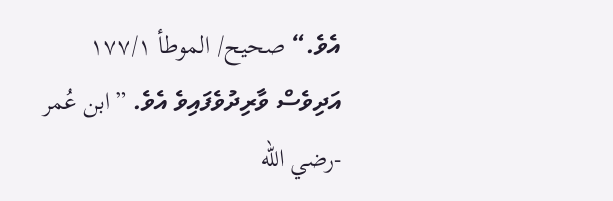އެވެ.“ صحيح/ الموطأ ١٧٧/١
އަދިވެސް ވާރިދުވެފައިވެ އެވެ. ”ابن عُمر -رضي الله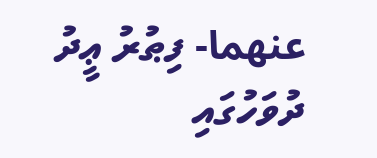عنهما- ފިޠުރު ޢީދު ދުވަހުގައި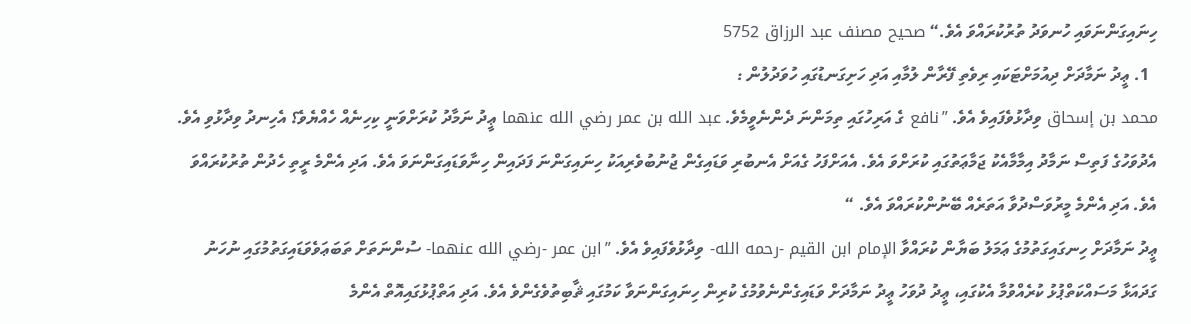ހިނައިގަންނަވައި ހުނވަދު ތުރުކުރައްވަ އެވެ.“ صحيح مصنف عبد الرزاق 5752
  1. ޢީދު ނަމާދަށް ދިއުމަށްޓަކައި ރިވެތި ފޭރާން ލުމާއި އަދި ހަށިގަނޑުގައި ހުވަދުލުން :
محمد بن إسحاق ވިދާޅުވެފައިވެ އެވެ. ”نافع ގެ އަރިހުގައި ތިމަންނަ ދެންނެވީމެވެ. عبد الله بن عمر رضي الله عنهما ޢީދު ނަމާދު ކުރަށްވަނީ ކިހިނެއް ހެއްޔެވެ؟ އެހިނދު ވިދާޅުވި އެވެ. އެދުވަހުގެ ފަތިސް ނަމާދު އިމާމާއެކު ޖަމާޢަތުގައި ކުރަށްވަ އެވެ. އެއަށްފަހު ގެއަށް އެނބުރި ވަޑައިގެން ޖުނުބުވެރިއަކު ހިނައިގަންނަ ފަދައިން ހިނާވަޑައިގަންނަވަ އެވެ. އަދި އެންމެ ރީތި ހެދުން ތުރުކުރައްވަ އެވެ. އަދި އެންމެ މީރުވަސްދުވާ އަތަރެއް ބޭނުންކުރައްވަ އެވެ. “
ޢީދު ނަމާދަށް ހިނގައިގަތުމުގެ ޢަމަލު ބަޔާން ކުރައްވާ الإمام ابن القيم -رحمه الله- ވިދާޅުވެފައިވެ އެވެ. ”ابن عمر -رضي الله عنهما- ސުންނަތަށް ތަބަޢަވެވަޑައިގަތުމުގައި ނުހަނު ގަދައަޅާ މަސައްކަތްޕުޅު ކުރެއްވުމާ އެކުގައި، ޢީދު ދުވަހު ޢީދު ނަމާދަށް ވަޑައިގެންނެވުމުގެ ކުރިން ހިނައިގަންނަވާ ކަމުގައި ޘާބިތުވެގެންވެ އެވެ. އަދި އަތްޕުޅުގައިއޮތް އެންމެ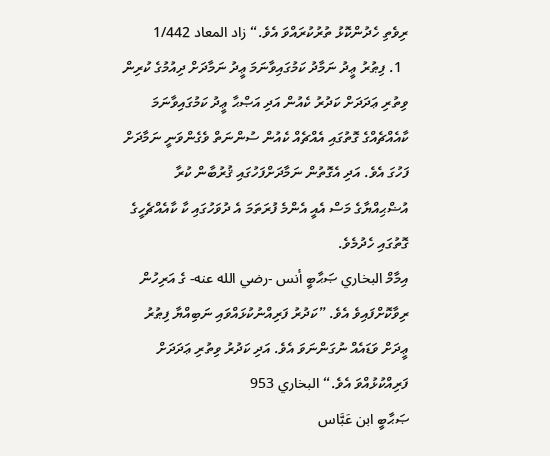ރިވެތި ހެދުންކޮޅު ތުރުކުރައްވަ އެވެ.“ زاد المعاد 1/442
  1. ފިޠުރު ޢީދު ނަމާދު ކަމުގައިވާނަމަ ޢީދު ނަމާދަށް ދިއުމުގެ ކުރިން ވިތުރި ޢަދަދަށް ކަދުރު ކެއުން އަދި އަޞްޙާ ޢީދު ކަމުގައިވާނަމަ ކާއެއްޗެއްގެ ގޮތުގައި އެއްޗެއް ކެއުން ސުންނަތް ވެގެންވަނީ ނަމާދަށް ފަހުގަ އެވެ. އަދި އެގޮތުން ނަމާދަށްފަހުގައި ޤުރުބާން ކުރާ އުޟްޙިއްޔާގެ މަސް އެއީ އެންމެ ފުރަތަމަ އެ ދުވަހުގައި ކާ ކާއެއްޗެހީގެ ގޮތުގައި ހެދުމެވެ.
އިމާމް البخاري ޞަޙާބީ أنس -رضي الله عنه- ގެ އަރިހުން ރިވާކޮށްފައިވެ އެވެ. ”ކަދުރު ފަރިއްނުކުޅައްވައި ނަބިއްޔާ ފިޠުރު ޢީދަށް ވަޑައެއް ނުގަންނަވަ އެވެ. އަދި ކަދުރު ވިތުރި ޢަދަދަށް ފަރިއްކުޅުއްވަ އެވެ.“ البخاري 953
ޞަޙާބީ ابن عَبَّاس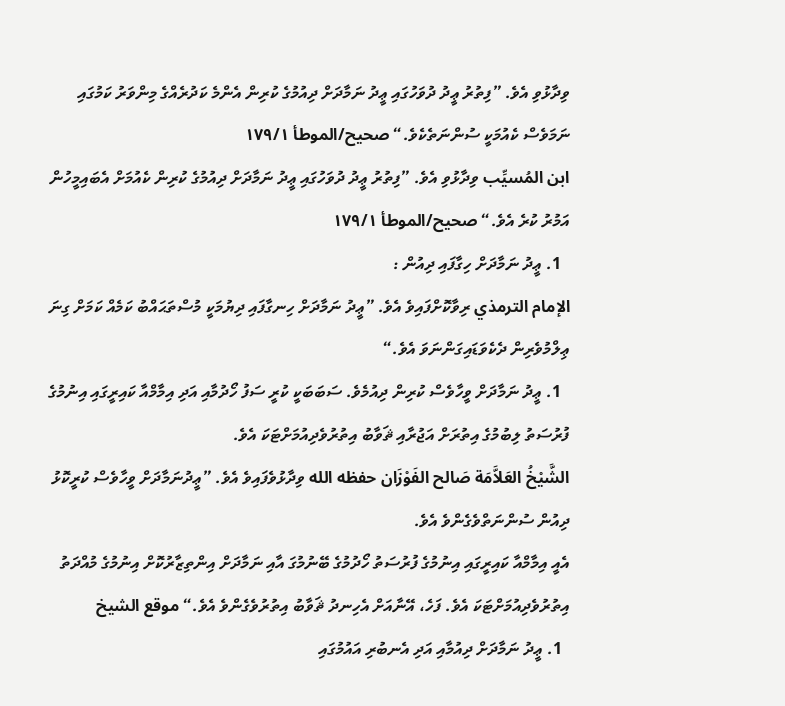ވިދާޅުވި އެވެ. ”ފިތުރު ޢީދު ދުވަހުގައި ޢީދު ނަމާދަށް ދިއުމުގެ ކުރިން އެންމެ ކަދުރެއްގެ މިންވަރު ކަމުގައި ނަމަވެސް ކެއުމަކީ ސުންނަތެކެވެ.“ صحيح/الموطأ ١٧٩/١
ابن المُسيِّب ވިދާޅުވި އެވެ. ”ފިތުރު ޢީދު ދުވަހުގައި ޢީދު ނަމާދަށް ދިއުމުގެ ކުރިން ކެއުމަށް އެބައިމީހުން އަމުރު ކުރެ އެވެ.“ صحيح/الموطأ ١٧٩/١
  1. ޢީދު ނަމާދަށް ހިގާފައި ދިއުން :
الإمام الترمذي ރިވާކޮށްފައިވެ އެވެ. ”ޢީދު ނަމާދަށް ހިނގާފައި ދިޔުމަކީ މުސްތަޙައްބު ކަމެއް ކަމަށް ގިނަ ޢިލްމުވެރިން ދެކެވަޑައިގަންނަވަ އެވެ.“
  1. ޢީދު ނަމާދަށް ވީހާވެސް ކުރިން ދިއުމެވެ. ސަބަބަކީ ކުރީ ސަފު ހޯދުމާއި އަދި އިމާމްއާ ކައިރީގައި އިނުމުގެ ފުރުސަތު ލިބުމުގެ އިތުރަށް އަޖުރާއި ޘަވާބު އިތުރުވެދިއުމަށްޓަކަ އެވެ.
الشَّيْخُ العَلاَّمَة صَالح الفَوْزَان حفظه الله ވިދާޅުވެފައިވެ އެވެ. ”ޢީދުނަމާދަށް ވީހާވެސް ކުރީކޮޅު ދިއުން ސުންނަތްވެގެންވެ އެވެ.
އެއީ އިމާމްއާ ކައިރީގައި އިނުމުގެ ފުރުސަތު ހޯދުމުގެ ބޭނުމުގަ އާއި ނަމާދަށް އިންތިޒާރުކޮށް އިނުމުގެ މުއްދަތު އިތުރުވެދިއުމަށްޓަކަ އެވެ. ފަހެ، އޭނާއަށް އެހިނދު ޘަވާބު އިތުރުވެގެންވެ އެވެ.“ موقع الشيخ
  1. ޢީދު ނަމާދަށް ދިއުމާއި އަދި އެނބުރި އައުމުގައި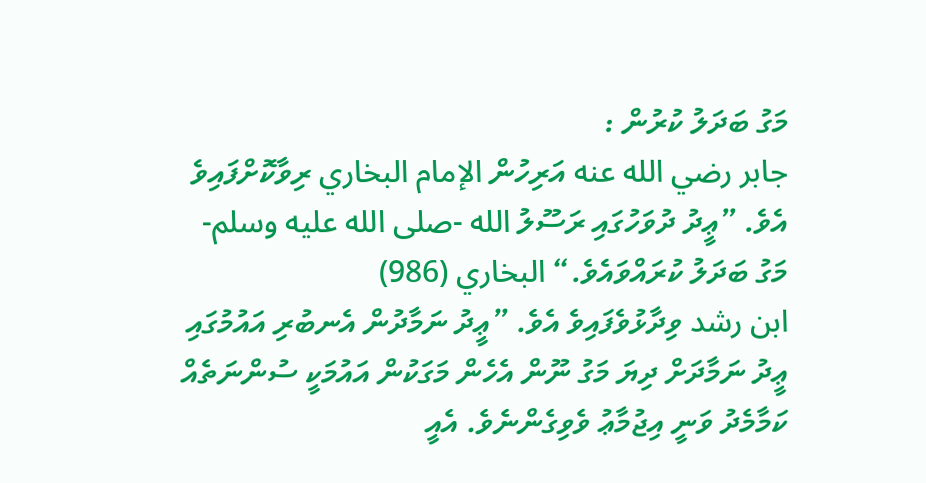މަގު ބަދަލު ކުރުން :
جابر رضي الله عنه އަރިހުން الإمام البخاري ރިވާކޮށްފައިވެ އެވެ. ”ޢީދު ދުވަހުގައި ރަސޫލު الله -صلى الله عليه وسلم- މަގު ބަދަލު ކުރައްވައެވެ.“ البخاري (986)
ابن رشد ވިދާޅުވެފައިވެ އެވެ. ”ޢީދު ނަމާދުން އެނބުރި އައުމުގައި ޢީދު ނަމާދަށް ދިޔަ މަގު ނޫން އެހެން މަގަކުން އައުމަކީ ސުންނަތެއް ކަމާމެދު ވަނީ އިޖުމާޢު ވެވިގެންނެވެ. އެއީ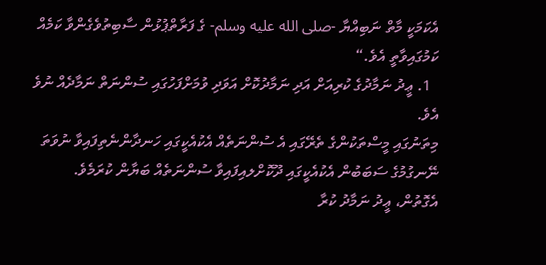އެކަމަކީ މާތް ނަބިއްޔާ -صلى الله عليه وسلم- ގެ ފަރާތްޕުޅުން ސާބިތުވެގެންވާ ކަމެއް ކަމުގައިވާތީ އެވެ.“
  1. ޢީދު ނަމާދުގެ ކުރިއަށް އަދި ނަމާދުކޮށް އަވަދި ވުމަށްފަހުގައި ސުންނަތް ނަމާދެއް ނުވެ އެވެ.
މިތަނުގައި މީސްތަކުންގެ ތެރޭގައި އެ ސުންނަތެއް އެކުއެކީގައި ހަނދާންނެތިފައިވާ ނުވަތަ ނޭނގުމުގެ ސަބަބުން އެކުއެކީގައި ދޫކޮށްލއިފައިވާ ސުންނަތެއް ބަޔާން ކުރަމެވެ.
އެގޮތުން، ޢީދު ނަމާދު ކުރާ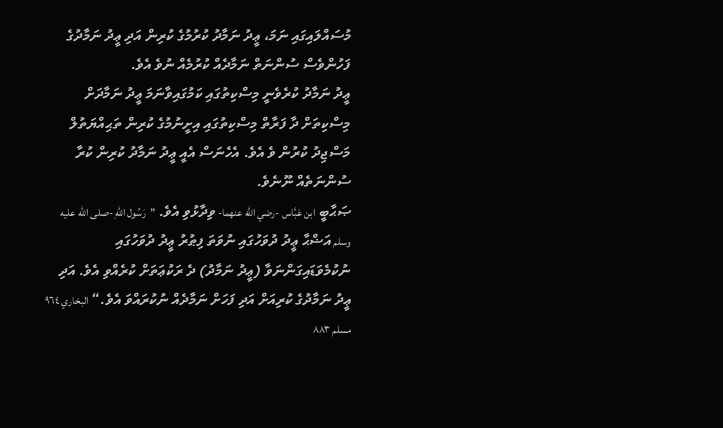މުސައްލައިގައި ނަމަ، ޢީދު ނަމާދު ކުރުމުގެ ކުރިން އަދި ޢީދު ނަމާދުގެ ފަހުންވެސް ސުންނަތް ނަމާދެއް ކުރުމެއް ނުވެ އެވެ.
ޢީދު ނަމާދު ކުރެވެނީ މިސްކިތުގައި ކަމުގައިވާނަމަ ޢީދު ނަމާދަށް މިސްކިތަށް ދާ ފަރާތް މިސްކިތުގައި އިށީނުމުގެ ކުރިން ތަޙިއްޔަތުލް މަސްޖިދު ކުރުން ވެ އެވެ. އެހެނަސް އެއީ ޢީދު ނަމާދު ކުރިން ކުރާ ސުންނަތެއް ނޫނެވެ.
ޞަޙާބީ ابن عَبَّاس -رضي الله عنهما- ވިދާޅުވި އެވެ. ”رَسُول اللهِ -صلى الله عليه وسلم އަޟްޙާ ޢީދު ދުވަހުގައި ނުވަތަ ފިޠުރު ޢީދު ދުވަހުގައި ނުކުމެވަޑައިގަންނަވާ (ޢީދު ނަމާދު) ދެ ރަކުޢަތަށް ކުރެއްވި އެވެ. އަދި ޢީދު ނަމާދުގެ ކުރިއަށް އަދި ފަހަށް ނަމާދެއް ނުކުރައްވަ އެވެ.“ البخاري ٩٦٤ مسلم ٨٨٣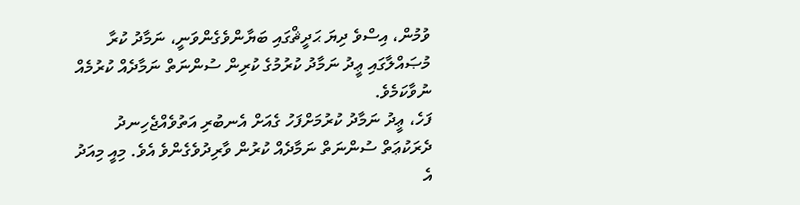ވުމުން، އިސްވެ ދިޔަ ޙަދީޘްގައި ބަޔާންވެގެންވަނީ، ނަމާދު ކުރާ މުޞައްލާގައި ޢީދު ނަމާދު ކުރުމުގެ ކުރިން ސުންނަތް ނަމާދެއް ކުރުމެއް ނުވާކަމެވެ.
ފަހެ، ޢީދު ނަމާދު ކުރުމަށްފަހު ގެއަށް އެނބުރި އަތުވެއްޖެހިނދު ދެރަކުޢަތް ސުންނަތް ނަމާދެއް ކުރުން ވާރިދުވެގެންވެ އެވެ. މިއީ މިއަދު އެ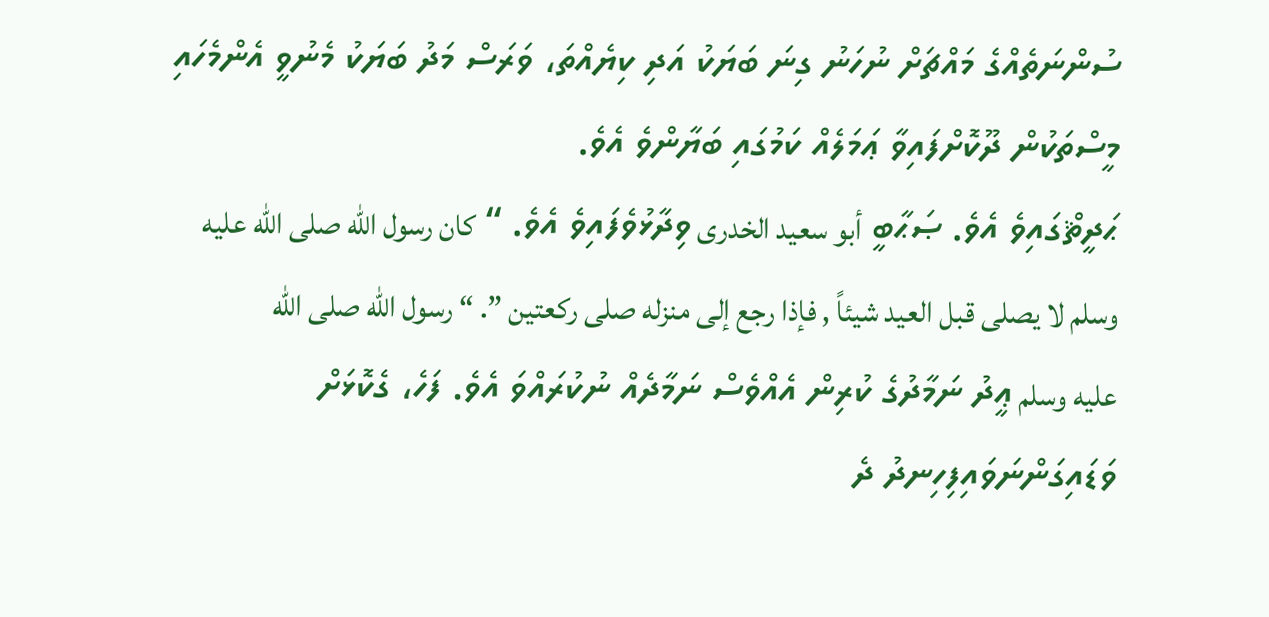ސުންނަތެއްގެ މައްޗަށް ނުހަނު ގިނަ ބަޔަކު އަދި ކިޔެއްތަ، ވަރަސް މަދު ބަޔަކު މެނުވީ އެންމެހައި މީސްތަކުން ދޫކޮށްފައިވާ ޢަމަލެއް ކަމުގައި ބަޔާންވެ އެވެ.
ޙަދީޘްގައިވެ އެވެ. ޞަޙާބީ أبو سعيد الخدرى ވިދާޅުވެފައިވެ އެވެ. “ كان رسول الله صلى الله عليه وسلم لا يصلى قبل العيد شيئاً , فإذا رجع إلى منزله صلى ركعتين ”. “ رسول الله صلى الله عليه وسلم ޢީދު ނަމާދުގެ ކުރިން އެއްވެސް ނަމާދެއް ނުކުރައްވަ އެވެ. ފަހެ، ގެކޮޅަށް ވަޑައިގަންނަވައިފިހިނދު ދެ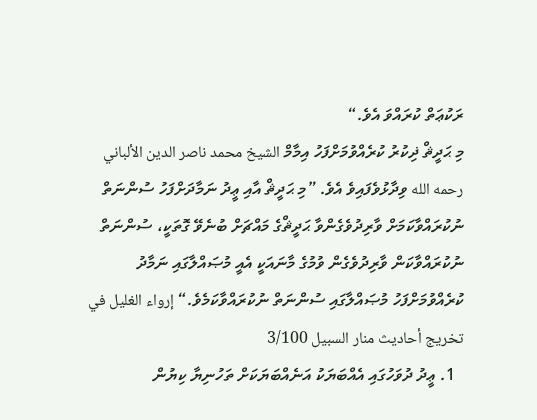ރަކުޢަތް ކުރައްވަ އެވެ.“
މި ޙަދީޘް ޛިކުރު ކުރެއްވުމަށްފަހު އިމާމް الشيخ محمد ناصر الدين الألباني رحمه الله ވިދާޅުވެފައިވެ އެވެ. ”މި ޙަދީޘް އާއި ޢީދު ނަމާދަށްފަހު ސުންނަތް ނުކުރައްވާކަމަށް ވާރިދުވެގެންވާ ޙަދީޘްގެ މައްޗަށް ބުނެވޭ ގޮތަކީ، ސުންނަތް ނުކުރައްވާކަން ވާރިދުވެގެން ވުމުގެ މާނައަކީ އެއީ މުޞައްލާގައި ނަމާދު ކުރެއްވުމަށްފަހު މުޞައްލާގައި ސުންނަތް ނުކުރައްވާކަމެވެ.“ إرواء الغليل في تخريج أحاديث منار السبيل 3/100
  1. ޢީދު ދުވަހުގައި އެއްބަޔަކު އަނެއްބަޔަކަށް ތަހުނިޔާ ކިޔުން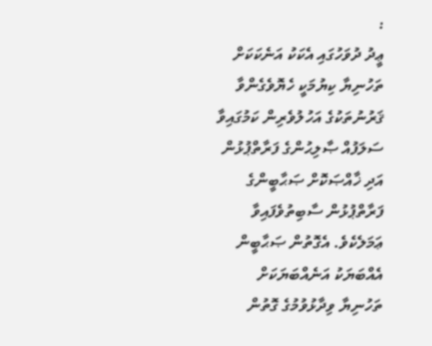:
ޢީދު ދުވަހުގައި އެކަކު އަނެކަކަށް ތަހުނިޔާ ކިޔުމަކީ ހެޔޮވެގެންވާ ޤަރުނުތަކުގެ އަހުލުވެރިން ކަމުގައިވާ ސަލަފުއް ޞާލިޙުންގެ ފަރާތްޕުޅުން އަދި ޚާއްޞަކޮށް ޞަޙާބީންގެ ފަރާތްޕުޅުން ސާބިތުވެފައިވާ ޢަމަލެކެވެ. އެގޮތުން ޞަޙާބީން އެއްބަޔަކު އަނެއްބަޔަކަށް ތަހުނިޔާ ވިދާޅުވުމުގެ ގޮތުން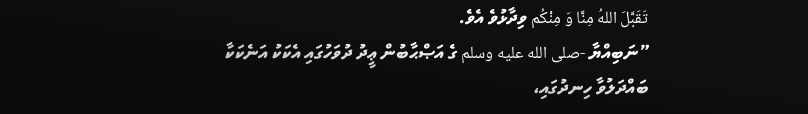تَقَبَّلَ اللهُ مِنَّا وَ مِنْكُم ވިދާޅުވެ އެވެ.
”ނަބިއްޔާ -صلى الله عليه وسلم ގެ އަޞްޙާބުން ޢީދު ދުވަހުގައި އެކަކު އަނެކަކާ ބައްދަލުވާ ހިނދުގައި،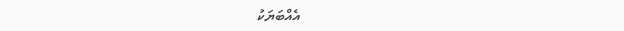އެއްބަޔަކު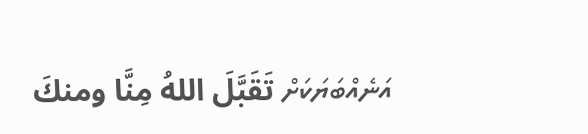އަނެއްބަޔަކަށް تَقَبَّلَ اللهُ مِنَّا ومنكَ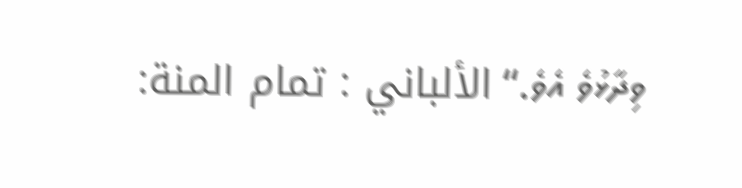ވިދާޅުވެ އެވެ.“ الألباني : تمام المنة: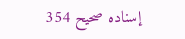إسناده صحيح 354